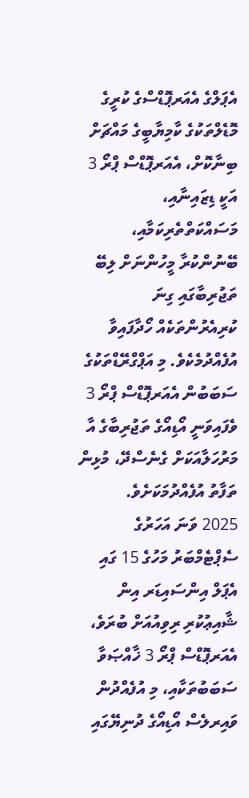އެޕަލްގެ އެއަރޕޮޑްސްގެ ކުރީގެ މޮޑެލްތަކުގެ ކާމިޔާބީގެ މައްޗަށް ބިނާކޮށް، އެއަރޕޮޑްސް ޕްރޯ 3 އަކީ ޑިޒައިނާއި، މަސައްކަތްތެރިކަމާއި، ބޭނުންކުރާ މީހުންނަށް ލިބޭ ތަޖުރިބާގައި ގިނަ ކުރިއެރުންތަކެއް ހޯދާފައިވާ އުފެއްދުމެކެވެ. މި އަޕްގްރޭޑްތަކުގެ ސަބަބުން އެއަރޕޮޑްސް ޕްރޯ 3 ވެފައިވަނީ އޯޑިއޯގެ ތަޖުރިބާގެ އާ މަރުހަލާއަކަށް ގެނެސްދޭ، މުޅިން ތަފާތު އުފެއްދުމަކަށެވެ.
2025 ވަނަ އަހަރުގެ ސެޕްޓެމްބަރު މަހުގެ 15 ގައި އެޕަލް އިންސައިޑަރ އިން ޝާއިޢުކުރި ރިވިއުއަށް ބުރަވެ، އެއަރޕޮޑްސް ޕްރޯ 3 ޚާއްޞަވާ ސަބަބުތަކާއި، މި އުފެއްދުން ވައިރލެސް އޯޑިއޯގެ ދުނިޔޭގައި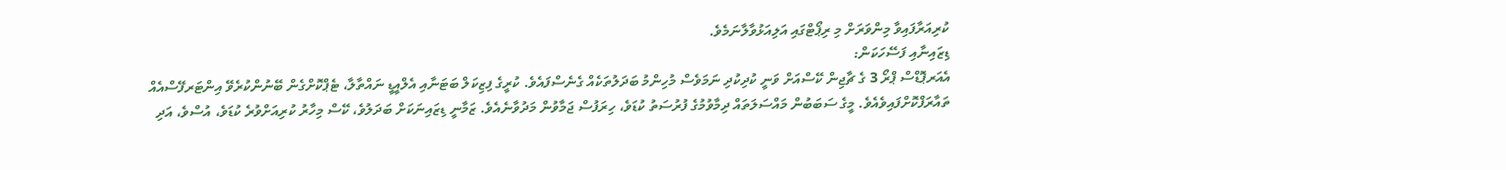ކުރިއަރާފައިވާ މިންވަރަށް މި ރިޕޯޓްގައި އަލިއަޅުވާލާނަމެވެ.
ޑިޒައިނާއި ފަސޭހަކަން:
އެއަރޕޮޑްސް ޕްރޯ 3 ގެ ޗާޖިން ކޭސްއަށް ވަނީ ކުދިކުދި ނަމަވެސް މުހިންމު ބަދަލުތަކެއް ގެނެސްފައެވެ. ކުރީގެ ފިޒިކަލް ބަޓަނާއި އެލްއީޑީ ނައްތާލާ، ޓެޕްކޮށްގެން ބޭނުންކުރެވޭ އިންޓަރފޭސްއެއް ތައާރަފްކޮށްފައިވެއެވެ. މީގެ ސަބަބުން މައްސަލަތައް ދިމާވުމުގެ ފުރުސަތު ކުޑަވެ، ހިރަފުސް ޖަމާވުން މަދުވާނެއެވެ. ޒަމާނީ ޑިޒައިނަކަށް ބަދަލުވެ، ކޭސް މިހާރު ކުރިއަށްވުރެ ކުޑަވެ، އުސްވެ، އަދި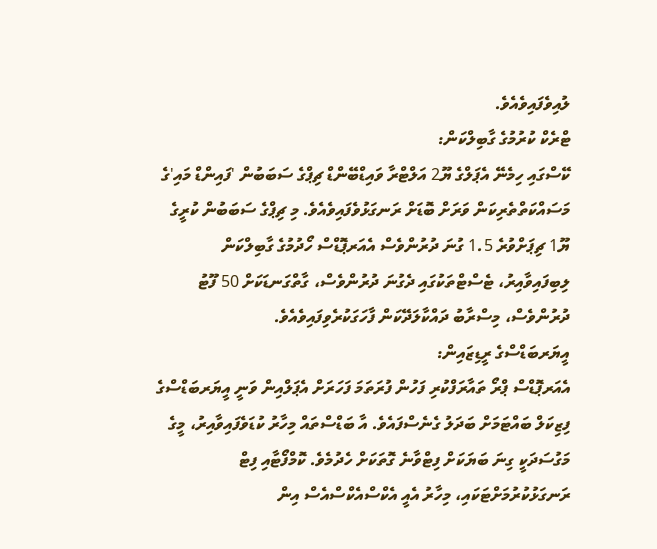ލުއިވެފައިވެއެވެ.
ޓްރެކް ކުރުމުގެ ގާބިލްކަން:
ކޭސްގައި ހިމެނޭ އެޕަލްގެ ޔޫ2 އަލްޓްރާ ވައިޑްބޭންޑް ޗިޕްގެ ސަބަބުން 'ފައިންޑް މައި'ގެ މަސައްކަތްތެރިކަން ވަރަށް ބޮޑަށް ރަނގަޅުވެފައިވެއެވެ. މި ޗިޕްގެ ސަބަބުން ކުރީގެ ޔޫ1 ޗިޕަށްވުރެ 1.5 ގުނަ ދުރުންވެސް އެއަރޕޮޑްސް ހޯދުމުގެ ގާބިލްކަން ލިބިފައިވާއިރު، ޓެސްޓްތަކުގައި ދެގުނަ ދުރުންވެސް، ގާތްގަނޑަކަށް 50 ފޫޓު ދުރުންވެސް، މިސްރާބު ދައްކާލަދޭކަން ފާހަގަކުރެވިފައިވެއެވެ.
އީޔަރބަޑްސްގެ ރީޑިޒައިން:
އެއަރޕޮޑްސް ޕްރޯ ތައާރަފްކުރި ފަހުން ފުރަތަމަ ފަހަރަށް އެޕަލްއިން ވަނީ އީޔަރބަޑްސްގެ ފިޒިކަލް ބައްޓަމަށް ބަދަލު ގެނެސްފައެވެ. އާ ބަޑްސްތައް މިހާރު ކުޑަވެފައިވާއިރު، މީގެ މަގުސަދަކީ ގިނަ ބަޔަކަށް ފިޓްވާނެ ގޮތަކަށް ހެދުމެވެ. ކޮމްފޯޓާއި ފިޓް ރަނގަޅުކުރުމަށްޓަކައި، މިހާރު އެއީ އެކްސްއެކްސްއެސް އިން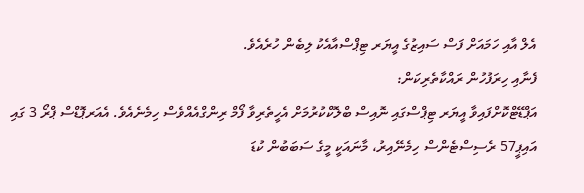އެލް އާއި ހަމައަށް ފަސް ސައިޒުގެ އީޔަރ ޓިޕްސްއާއެކު ލިބެން ހުރެއެވެ.
ފެނާއި ހިރަފުހުން ރައްކާތެރިކަން:
އަޕްޑޭޓްކޮށްފައިވާ އީޔަރ ޓިޕްސްގައި ނޮއިސް ބްލޮކްކުރުމަށް އެހީތެރިވާ ފޯމް ރިންގްއެއްވެސް ހިމެނެއެވެ. އެއަރޕޮޑްސް ޕްރޯ 3 ގައި އައިޕީ57 ރެސިސްޓެންސް ހިމެނޭއިރު، މާނައަކީ މީގެ ސަބަބުން ކުޑަ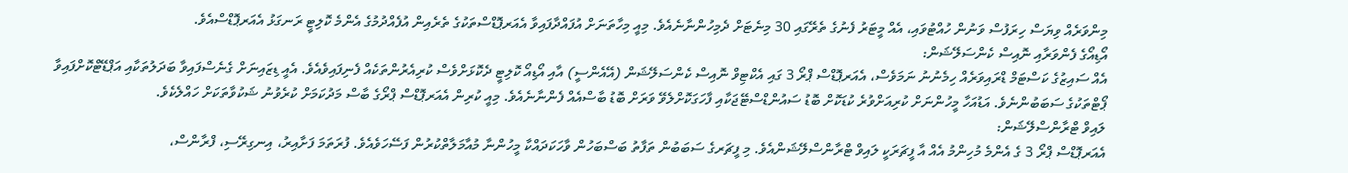މިންވަރެއް ވިޔަސް ހިރަފުސް ވަނުން ހުއްޓުވައި، އެއް މީޓަރު ފެނުގެ ތެރޭގައި 30 މިނެޓަށް ދެމިހުންނާނެއެވެ. މިއީ މިހާތަނަށް އުފައްދާފައިވާ އެއަރޕޮޑްސްތަކުގެ ތެރެއިން އުފެއްދުމުގެ އެންމެ ކޮލިޓީ ރަނގަޅު އެއަރޕޮޑްސްއެވެ.
އޯޑިއޯގެ ފެންވަރާއި ނޮއިސް ކެންސަލޭޝަން:
އެއް ސައިޒުގެ ކަސްޓަމް ޑްރައިވަރެއް ހިމެނުނު ނަމަވެސް، އެއަރޕޮޑްސް ޕްރޯ 3 ގައި އެކްޓިވް ނޮއިސް ކެންސަލޭޝަން (އޭއެންސީ) އާއި އޯޑިއޯ ކޮލިޓީ ދެކޮޅަށްވެސް ކުރިއެރުންތަކެއް ފެނިފައިވެއެވެ. އެއީ ޑިޒައިނަށް ގެނެސްފައިވާ ބަދަލުތަކާއި އަޕްޑޭޓްކޮށްފައިވާ ޕޯޓްތަކުގެ ސަބަބުންނެވެ. އަޑުއަހާ މީހުންނަށް ކުރިއަށްވުރެ ކުޑަކޮށް ބޮޑު ސައުންޑްސްޓޭޖަކާއި ފާހަގަކޮށްލެވޭ ވަރަށް ބޮޑު ބާސްއެއް ފެންނާނެއެވެ. މިއީ ކުރިން އެއަރޕޮޑްސް ޕްރޯގެ ބާސް މަދުކަމަށް ކުރެވުނު ޝަކުވާތަކަށް ހައްލެކެވެ.
ލައިވް ޓްރާންސްލޭޝަން:
އެއަރޕޮޑްސް ޕްރޯ 3 ގެ އެންމެ މުހިންމު އެއް އާ ފީޗަރަކީ ލައިވް ޓްރާންސްލޭޝަންއެވެ. މި ފީޗަރގެ ސަބަބުން ތަފާތު ބަސްބަހުން ވާހަކަދައްކާ މީހުންނާ މުއާމަލާތްކުރުން ފަސޭހަވެއެވެ. ފުރަތަމަ ފަށާއިރު، އިނގިރޭސި، ފްރާންސް،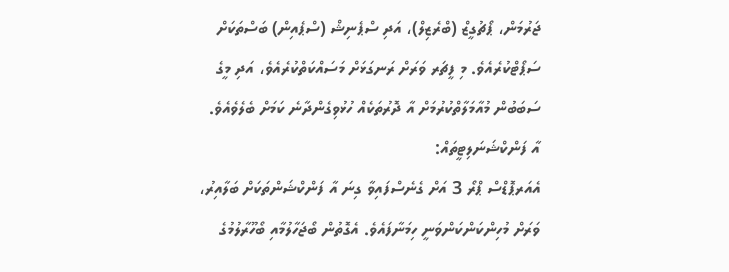ޖަރުމަން، ޕޯޗުގީޒް (ބްރެޒިލް)، އަދި ސްޕެނިޝް (ސްޕެއިން) ބަސްތަކަށް ސަޕޯޓްކުރެއެވެ. މި ފީޗަރ ވަރަށް ރަނގަޅަށް މަސައްކަތްކުރެއެވެ، އަދި މީގެ ސަބަބުން މުއާމަލާތްކުރުމަށް އާ ދޮރުތަކެއް ހުޅުވިގެންދާނެ ކަމަށް ބެލެވެއެވެ.
އާ ފަންކްޝަނަލިޓީތައް:
އެއަރޕޮޑްސް ޕްރޯ 3 އަށް ގެނެސްފައިވާ ގިނަ އާ ފަންކްޝަންތަކަށް ބަލާއިރު، ވަރަށް މުހިންކަންކަންވަނީ ހިމަނާފައެވެ. އެގޮތުން ބޯޖަހާލުމާއި ބޯހޫރާލުމުގެ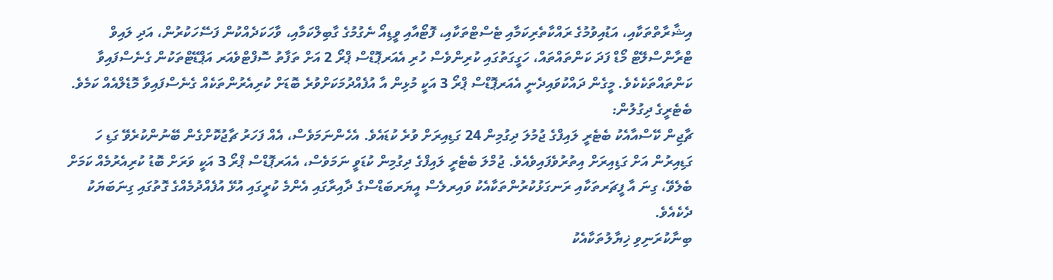އިޝާރާތްތަކާއި، އަޑުއިވުމުގެ ރައްކާތެރިކަމާއި ޓެސްޓްތަކާއި، ފޮޓޯއާއި ވީޑިއޯ ނެގުމުގެ ގާބިލްކަމާއި، ވާހަކަދެއްކުން ފަސޭހަކުރުން، އަދި ލައިވް ޓްރާންސްލޭޓް މޯޑް ފަދަ ކަންތައްތައް، ހަގީގަތުގައި ކުރިންވެސް ހުރި އެއަރޕޮޑްސް ޕްރޯ 2 އަށް ތަފާތު ސޮފްޓްވެއަރ އަޕްޑޭޓްތަކުން ގެނެސްފައިވާ ކަންތައްތަކެކެވެ. މީގެން ދައްކުވައިދެނީ އެއަރޕޮޑްސް ޕްރޯ 3 އަކީ މުޅިން އާ އުފެއްދުމަކަށްވުރެ ބޮޑަށް ކުރިއެރުންތަކެއް ގެނެސްފައިވާ މޮޑެލްއެއް ކަމެވެ.
ބެޓެރީގެ ދިގުލުން:
ޗާޖިން ކޭސްއާއެކު ބެޓެރީ ލައިފްގެ ޖުމުލަ ދިގުމިން 24 ގަޑިއިރަށް ވުރެ ކުޑައެވެ. އެހެންނަމަވެސް، އެއް ފަހަރު ޗާޖުކޮށްގެން ބޭނުންކުރެވޭ ގަޑި ހަ ގަޑިއިރުން އަށް ގަޑިއިރަށް އިތުރުވެފައިވެއެވެ. ޖުމްލަ ބެޓެރީ ލައިފްގެ ދިގުމިން ކުޑަވީ ނަމަވެސް، އެއަރޕޮޑްސް ޕްރޯ 3 އަކީ ވަރަށް ބޮޑު ކުރިއެރުމެއް ކަމަށް ބެލެވޭ، ގިނަ އާ ފީޗަރތަކާއި ރަނގަޅުކުރުންތަކާއެކު ވައިރލެސް އީޔަރބަޑްސްގެ ދާއިރާގައި އެންމެ ކުރީގައި އުޅޭ އުފެއްދުމެއްގެ ގޮތުގައި ގިނަބަޔަކު ދެކެއެވެ.
ބިނާކުރަނިވި ޚިޔާލުތަކާއެކު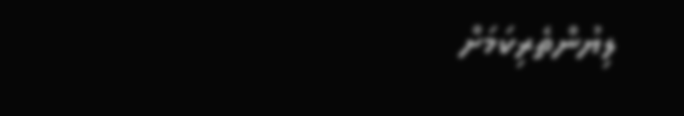ލިޔުންތެރިކަމަށް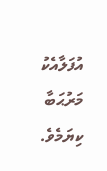އުފަލާއެކު މަރުޙަބާ ކިޔަމެވެ.